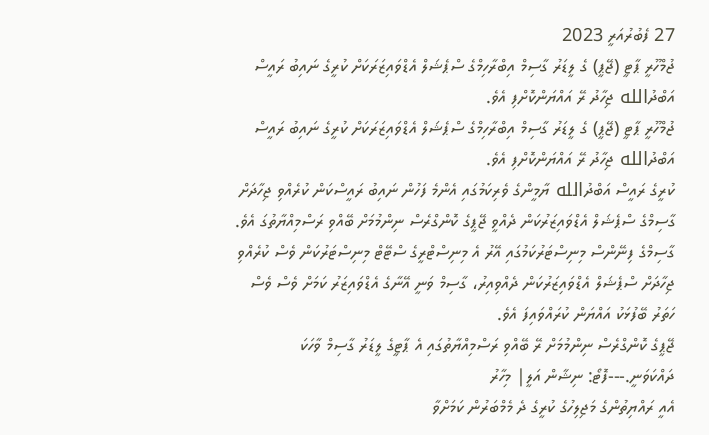27 ފެބުރުއަރީ 2023
ޖުމްހޫރީ ޕާޓީ (ޖޭޕީ) ގެ ލީޑަރު ގާސިމް އިބްރާހިމްގެ ސްޕެޝަލް އެޑްވައިޒަރަކަށް ކުރީގެ ނައިބު ރައީސް އަބްދުالله ޖިހާދު ރޭ އައްޔަންކޮށްފި އެވެ.
ޖުމްހޫރީ ޕާޓީ (ޖޭޕީ) ގެ ލީޑަރު ގާސިމް އިބްރާހިމްގެ ސްޕެޝަލް އެޑްވައިޒަރަކަށް ކުރީގެ ނައިބު ރައީސް އަބްދުالله ޖިހާދު ރޭ އައްޔަންކޮށްފި އެވެ.
ކުރީގެ ރައީސް އަބްދުالله ޔާމީންގެ ވެރިކަމުގައި އެންމެ ފަހުން ނައިބު ރައީސްކަން ކުރެއްވި ޖިހާދަށް ގާސިމްގެ ސްޕެޝަލް އެޑްވައިޒަރުކަން ދެއްވީ ޖޭޕީގެ ކޮންގްރެސް ނިންމުމަށް ބޭއްވި ރަސްމިއްޔާތުގަ އެވެ.
ގާސިމްގެ ފިނޭންސް މިނިސްޓަރުކަމުގައި އޭރު އެ މިނިސްޓްރީގެ ސްޓޭޓް މިނިސްޓަރުކަން ވެސް ކުރެއްވި ޖިހާދަށް ސްޕެޝަލް އެޑްވައިޒަރުކަން ދެއްވިއިރު، ގާސިމް ވަނީ އޭނާގެ އެޑްވައިޒަރު ކަމަށް ވެސް ވެސް ހަތަރު ބޭފުޅަކު އައްޔަން ކުރައްވައިފަ އެވެ.
ޖޭޕީގެ ކޮންގްރެސް ނިންމުމަށް ރޭ ބޭއްވި ރަސްމިއްޔާތުގައި އެ ޕާޓީގެ ލީޑަރު ގާސިމް ވާހަކަ ދައްކަވަނީ.---ފޮޓޯ: ނިޝާން އަލީ| މިހާރު
އެއީ ރައްޔިތުންގެ މަޖިލިހުގެ ކުރީގެ ދެ މެމްބަރުން ކަމަށްވާ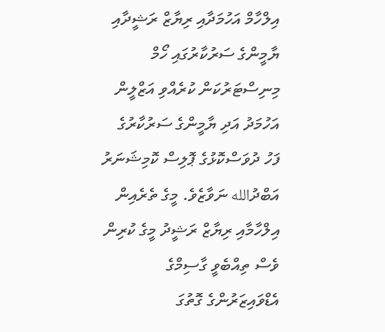އިލްހާމް އަހުމަދާއި ރިޔާޒް ރަޝީދާއި ޔާމީންގެ ސަރުކާރުގައި ހޯމް މިނިސްޓަރުކަން ކުރެއްވި އަޒްލީން އަހުމަދު އަދި ޔާމީންގެ ސަރުކާރުގެ ފަހު ދުވަސްކޮޅުގެ ޕޮލިސް ކޮމިޝަނަރު އަބްދުالله ނަވާޒެވެ. މީގެ ތެރެއިން އިލްހާމާއި ރިޔާޒް ރަޝީދު މީގެ ކުރިން ވެސް ތިއްބެވީ ގާސިމްގެ އެޑްވައިޒަރުންގެ ގޮތުގަ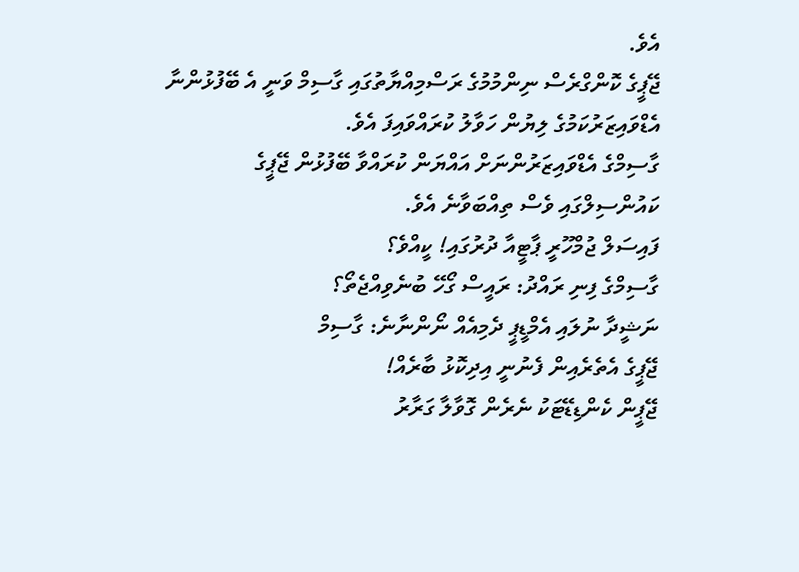އެވެ.
ޖޭޕީގެ ކޮންގްރެސް ނިންމުމުގެ ރަސްމިއްޔާތުގައި ގާސިމް ވަނީ އެ ބޭފުޅުންނާ އެޑްވައިޒަރުކަމުގެ ލިޔުން ހަވާލު ކުރައްވައިފަ އެވެ.
ގާސިމްގެ އެޑްވައިޒަރުންނަށް އައްޔަން ކުރައްވާ ބޭފުޅުން ޖޭޕީގެ ކައުންސިލްގައި ވެސް ތިއްބަވާނެ އެވެ.
ފައިސަލް ޖުމްހޫރީ ޕާޓީއާ ދުރުގައި! ކީއްވެ؟
ގާސިމްގެ ފިނި ރައްދު: ރައީސް ގޯހޭ ބުނެވިއްޖެތޯ؟
ނަޝީދާ ނުލައި އެމްޑީޕީ ދެމިއެއް ނޯންނާނެ: ގާސިމް
ޖޭޕީގެ އެތެރެއިން ފެނުނީ އިދިކޮޅު ބާރެއް!
ޖޭޕީން ކެންޑިޑޭޓަކު ނެރެން ގޮވާލާ ގަރާރު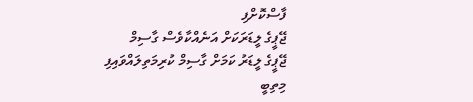ފާސްކޮށްފި
ޖޭޕީގެ ލީޑަރަކަށް އަނެއްކާވެސް ގާސިމް
ޖޭޕީގެ ލީޑަރު ކަމަށް ގާސިމް ކުރިމަތިލައްވައިފި
މިތިބީ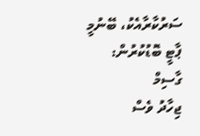ސަރުކާރާއެކު، ބޭނުމީ ޕާޓީ ބޮޑުކުރުން: ގާސިމް
ޖިހާދު ވެސް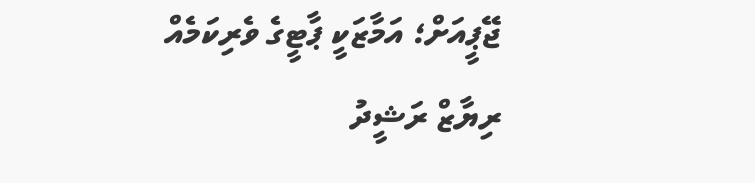ޖޭޕީއަށް؛ އަމާޒަކީ ޕާޓީގެ ވެރިކަމެއް
ރިޔާޒް ރަޝީދު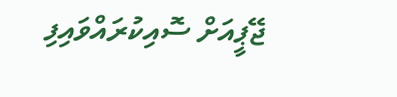ޖޭޕީއަށް ސޮއިކުރައްވައިފި